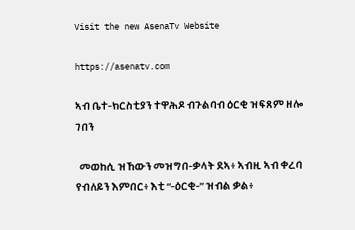Visit the new AsenaTv Website

https://asenatv.com

ኣብ ቤተ-ክርስቲያን ተዋሕዶ ብጉልባብ ዕርቂ ዝፍጸም ዘሎ ገበን

  መወከሲ ዝኸውን መዝግበ-ቃላት ደኣ፥ ኣብዚ ኣብ ቀረባ የብለይን እምበር፥ እቲ “-ዕርቂ-” ዝብል ቃል፥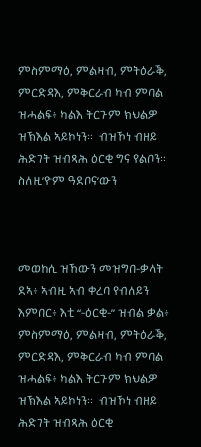ምስምማዕ, ምልዛብ, ምትዕራቕ, ምርድዳእ, ምቅርራብ ካብ ምባል ዝሓልፍ፥ ካልእ ትርጉም ክህልዎ ዝኽእል ኣይኮነን።  ብዝኾነ ብዘይ ሕድገት ዝብጻሕ ዕርቂ ግና የልቦን። ስለዚ’ዮም ዓደቦና’ውን



መወከሲ ዝኸውን መዝግበ-ቃላት ደኣ፥ ኣብዚ ኣብ ቀረባ የብለይን እምበር፥ እቲ “-ዕርቂ-” ዝብል ቃል፥ ምስምማዕ, ምልዛብ, ምትዕራቕ, ምርድዳእ, ምቅርራብ ካብ ምባል ዝሓልፍ፥ ካልእ ትርጉም ክህልዎ ዝኽእል ኣይኮነን።  ብዝኾነ ብዘይ ሕድገት ዝብጻሕ ዕርቂ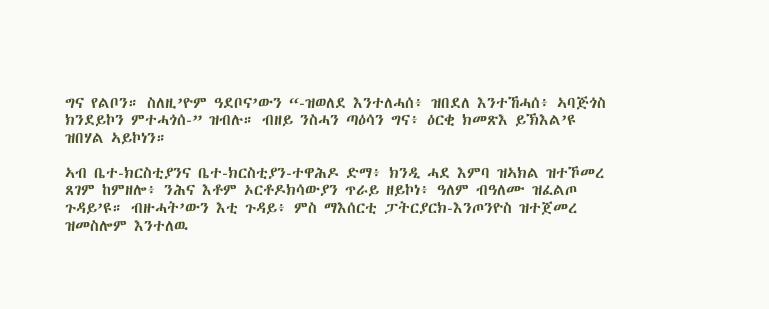ግና የልቦን። ስለዚ’ዮም ዓደቦና’ውን “-ዝወለደ እንተለሓሰ፥ ዝበደለ እንተኸሓሰ፥ ኣባጅጎስ ክንደይኮን ምተሓጎሰ-” ዝብሉ። ብዘይ ንስሓን ጣዕሳን ግና፥ ዕርቂ ክመጽእ ይኽእል’ዩ ዝበሃል ኣይኮነን።

ኣብ ቤተ-ክርስቲያንና ቤተ-ክርስቲያን-ተዋሕዶ ድማ፥ ክንዲ ሓደ እምባ ዝኣክል ዝተኾመረ ጸገም ከምዘሎ፥ ንሕና እቶም ኦርቶዶክሳውያን ጥራይ ዘይኮነ፥ ዓለም ብዓለሙ ዝፈልጦ ጉዳይ’ዩ። ብዙሓት’ውን እቲ ጉዳይ፥ ምስ ማእሰርቲ ፓትርያርክ-እንጦንዮስ ዝተጀመረ ዝመስሎም እንተለዉ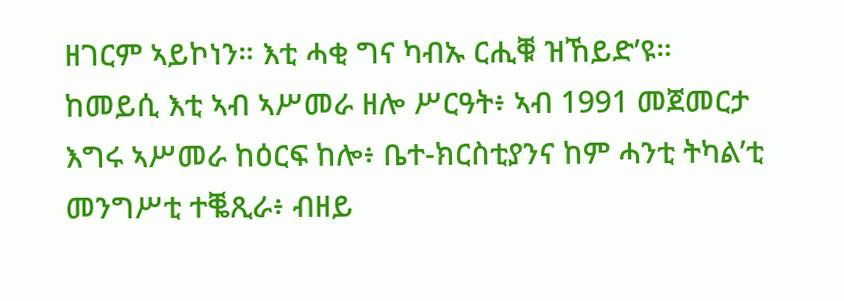ዘገርም ኣይኮነን። እቲ ሓቂ ግና ካብኡ ርሒቑ ዝኸይድ’ዩ። ከመይሲ እቲ ኣብ ኣሥመራ ዘሎ ሥርዓት፥ ኣብ 1991 መጀመርታ እግሩ ኣሥመራ ከዕርፍ ከሎ፥ ቤተ-ክርስቲያንና ከም ሓንቲ ትካል’ቲ መንግሥቲ ተቘጺራ፥ ብዘይ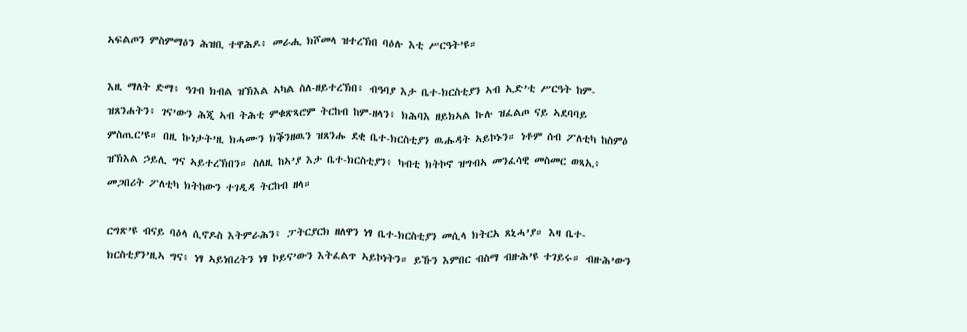ኣፍልጦን ምስምማዕን ሕዝቢ ተዋሕዶ፥ መራሒ ክሾመላ ዝተረኽበ ባዕሉ እቲ ሥርዓት’ዩ።

እዚ ማለት ድማ፥ ዓገብ ክብል ዝኽእል ኣካል ስለ-ዘይተረኽበ፥ ብዓባያ እታ ቤተ-ክርስቲያን ኣብ ኢድ’ቲ ሥርዓት ከም-ዝጸንሐትን፥ ገና’ውን ሕጂ ኣብ ትሕቲ ምቁጽጻሮም ትርከብ ከም-ዘላን፥ ክሕባእ ዘይክኣል ኩሉ ዝፈልጦ ናይ ኣደባባይ ምስጢር’ዩ። በዚ ኩነታት’ዚ ክሓሙን ክቕንዘዉን ዝጸንሑ ደቂ ቤተ-ክርስቲያን ዉሑዳት ኣይኮኑን። ነቶም ሰብ ፖለቲካ ከስምዕ ዝኽእል ኃይሊ ግና ኣይተረኽበን። ስለዚ ከኣ’ያ እታ ቤተ-ክርስቲያን፥ ካብቲ ክትኮኖ ዝግብኣ መንፈሳዊ መስመር ወጻኢ፥ መጋበሪት ፖለቲካ ክትከውን ተገዲዳ ትርከብ ዘላ።

ርግጽ’ዩ ብናይ ባዕላ ሲኖዶስ እትምራሕን፥ ፓትርያርክ ዘለዋን ነፃ ቤተ-ክርስቲያን መሲላ ክትርአ ጸኒሓ’ያ። እዛ ቤተ-ክርስቲያን’ዚኣ ግና፥ ነፃ ኣይነበረትን ነፃ ኮይና’ውን እትፈልጥ ኣይኮነትን። ይኹን እምበር ብስማ ብዙሕ’ዩ ተገይሩ። ብዙሕ’ውን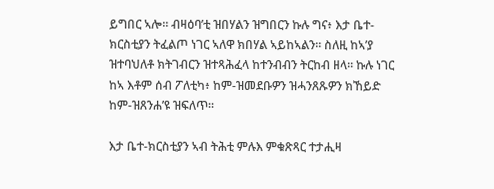ይግበር ኣሎ። ብዛዕባ’ቲ ዝበሃልን ዝግበርን ኩሉ ግና፥ እታ ቤተ-ክርስቲያን ትፈልጦ ነገር ኣለዋ ክበሃል ኣይከኣልን። ስለዚ ከኣ’ያ ዝተባህለቶ ክትገብርን ዝተጻሕፈላ ከተንብብን ትርከብ ዘላ። ኩሉ ነገር ከኣ እቶም ሰብ ፖለቲካ፥ ከም-ዝመደቡዎን ዝሓንጸጹዎን ክኸይድ ከም-ዝጸንሐ’ዩ ዝፍለጥ።

እታ ቤተ-ክርስቲያን ኣብ ትሕቲ ምሉእ ምቁጽጻር ተታሒዛ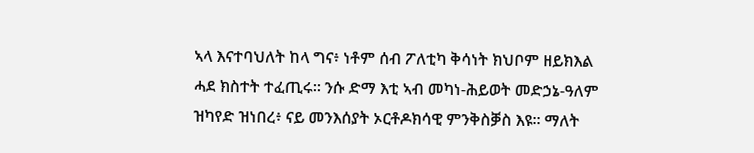ኣላ እናተባህለት ከላ ግና፥ ነቶም ሰብ ፖለቲካ ቅሳነት ክህቦም ዘይክእል ሓደ ክስተት ተፈጢሩ። ንሱ ድማ እቲ ኣብ መካነ-ሕይወት መድኃኔ-ዓለም ዝካየድ ዝነበረ፥ ናይ መንእሰያት ኦርቶዶክሳዊ ምንቅስቓስ እዩ። ማለት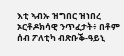እቲ ኣብኡ ዝግበር ዝነበረ ኦርቶዶክሳዊ ንጥፈታት፥ በቶም ሰብ ፖለቲካ ብጽቡቕ-ዓይኒ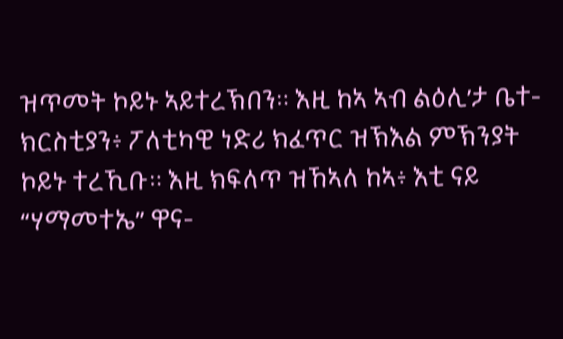ዝጥመት ኮይኑ ኣይተረኽበን። እዚ ከኣ ኣብ ልዕሊ’ታ ቤተ-ክርስቲያን፥ ፖለቲካዊ ነድሪ ክፈጥር ዝኽእል ምኽንያት ኮይኑ ተረኺቡ። እዚ ክፍለጥ ዝኸኣለ ከኣ፥ እቲ ናይ “ሃማመተኤ” ዋና-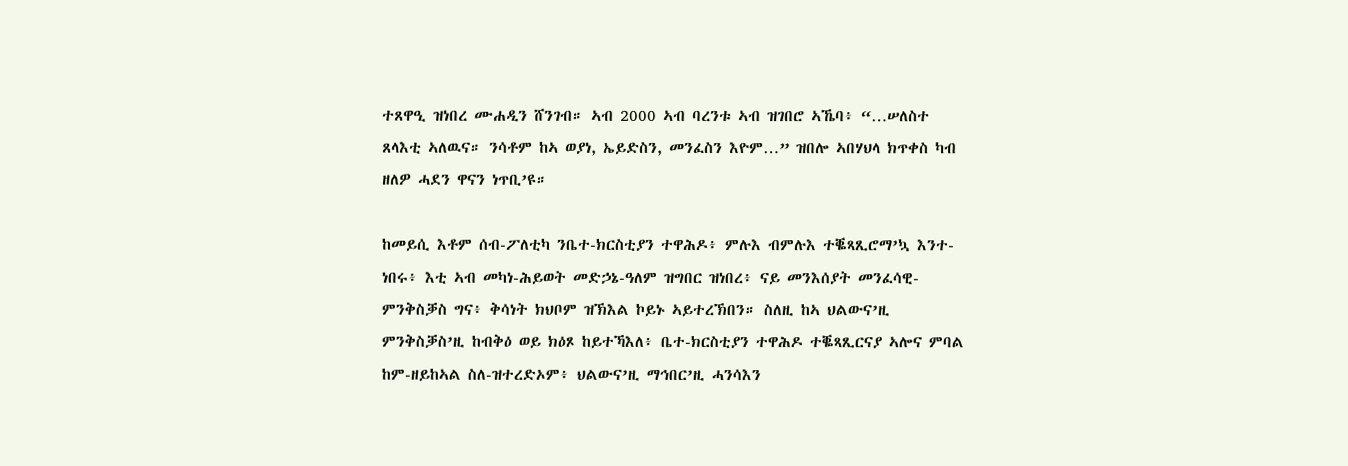ተጸዋዒ ዝነበረ ሙሐዲን ሸንገብ። ኣብ 2000 ኣብ ባረንቱ ኣብ ዝገበሮ ኣኼባ፥ “…ሠለስተ ጸላእቲ ኣለዉና። ንሳቶም ከኣ ወያነ, ኤይድስን, መንፈስን እዮም…” ዝበሎ ኣበሃህላ ክጥቀስ ካብ ዘለዎ ሓደን ዋናን ነጥቢ’ዩ።

ከመይሲ እቶም ሰብ-ፖለቲካ ንቤተ-ክርስቲያን ተዋሕዶ፥ ምሉእ ብምሉእ ተቘጻጺሮማ’ኳ እንተ-ነበሩ፥ እቲ ኣብ መካነ-ሕይወት መድኃኔ-ዓለም ዝግበር ዝነበረ፥ ናይ መንእሰያት መንፈሳዊ-ምንቅስቓስ ግና፥ ቅሳነት ክህቦም ዝኽእል ኮይኑ ኣይተረኽበን። ስለዚ ከኣ ህልውና’ዚ ምንቅስቓስ’ዚ ከብቅዕ ወይ ክዕጾ ከይተኻእለ፥ ቤተ-ክርስቲያን ተዋሕዶ ተቘጻጺርናያ ኣሎና ምባል ከም-ዘይከኣል ስለ-ዝተረድኦም፥ ህልውና’ዚ ማኅበር’ዚ ሓንሳእን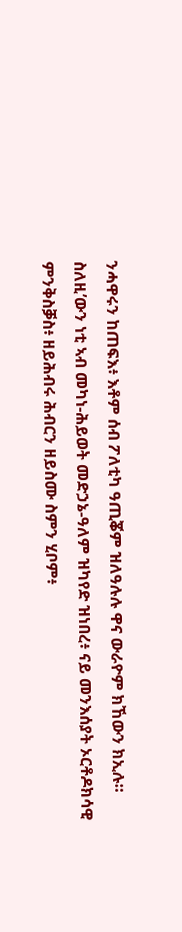ንሓዋሩን ከጠፍእ፥ እቶም ሰብ ፖለቲካ ዓጢቖም ዝለዓሉሉ ዋና ውራዮም ክኸውን ክኢሉ። ስለዚ’ውን ነቲ ኣብ መካነ-ሕይወት መድኃኔ-ዓለም ዝካየድ ዝነበረ፥ ናይ መንእሰያት ኦርቶዶክሳዊ ምንቅስቓስ፥ ዘይሕብሩ ሕብርን ዘይስሙ ስምን ሂቦም፥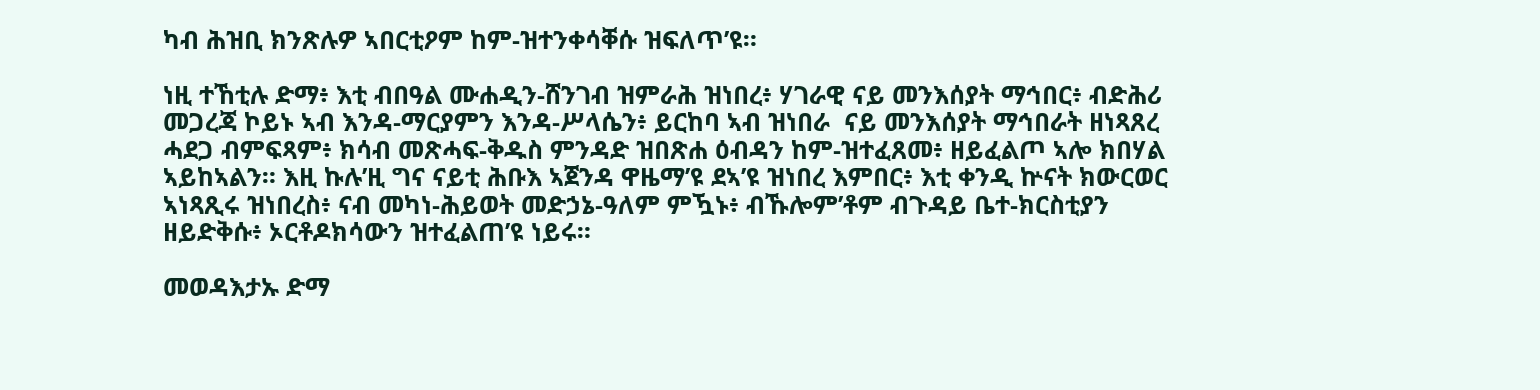ካብ ሕዝቢ ክንጽሉዎ ኣበርቲዖም ከም-ዝተንቀሳቐሱ ዝፍለጥ’ዩ።

ነዚ ተኸቲሉ ድማ፥ እቲ ብበዓል ሙሐዲን-ሸንገብ ዝምራሕ ዝነበረ፥ ሃገራዊ ናይ መንእሰያት ማኅበር፥ ብድሕሪ መጋረጃ ኮይኑ ኣብ እንዳ-ማርያምን እንዳ-ሥላሴን፥ ይርከባ ኣብ ዝነበራ  ናይ መንእሰያት ማኅበራት ዘነጻጸረ ሓደጋ ብምፍጻም፥ ክሳብ መጽሓፍ-ቅዱስ ምንዳድ ዝበጽሐ ዕብዳን ከም-ዝተፈጸመ፥ ዘይፈልጦ ኣሎ ክበሃል ኣይከኣልን። እዚ ኩሉ’ዚ ግና ናይቲ ሕቡእ ኣጀንዳ ዋዜማ’ዩ ደኣ’ዩ ዝነበረ እምበር፥ እቲ ቀንዲ ኵናት ክውርወር ኣነጻጺሩ ዝነበረስ፥ ናብ መካነ-ሕይወት መድኃኔ-ዓለም ምዃኑ፥ ብኹሎም’ቶም ብጉዳይ ቤተ-ክርስቲያን ዘይድቅሱ፥ ኦርቶዶክሳውን ዝተፈልጠ’ዩ ነይሩ።

መወዳእታኡ ድማ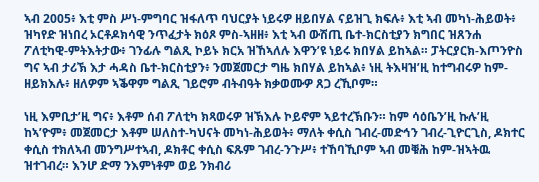ኣብ 2005፥ እቲ ምስ ሥነ-ምግባር ዝፋለጥ ባህርያት ነይሩዎ ዘይበሃል ናይዝጊ ክፍሉ፥ እቲ ኣብ መካነ-ሕይወት፥ ዝካየድ ዝነበረ ኦርቶዶክሳዊ ንጥፈታት ክዕጾ ምስ-ኣዘዘ፥ እቲ ኣብ ውሽጢ ቤተ-ክርስቲያን ክግበር ዝጸንሐ ፖለቲካዊ-ምትእትታው፥ ገንፊሉ ግልጺ ኮይኑ ክርአ ዝኸኣለሉ እዋን’ዩ ነይሩ ክበሃል ይከኣል። ፓትርያርክ-እጦንዮስ ግና ኣብ ታሪኽ እታ ሓዳስ ቤተ-ክርስቲያን፥ ንመጀመርታ ግዜ ክበሃል ይከኣል፥ ነዚ ትእዛዝ’ዚ ከተግብሩዎ ከም-ዘይክእሉ፥ ዘለዎም ኣቕዋም ግልጺ ገይሮም ብትብዓት ክቃወሙዎ ጸጋ ረኺቦም።

ነዚ እምቢታ’ዚ ግና፥ እቶም ሰብ ፖለቲካ ክጻወሩዎ ዝኽእሉ ኮይኖም ኣይተረኽቡን። ከም ሳዕቤን’ዚ ኩሉ’ዚ ከኣ’ዮም፥ መጀመርታ እቶም ሠለስተ-ካህናት መካነ-ሕይወት፥ ማለት ቀሲስ ገብረ-መድኅን ገብረ-ጊዮርጊስ, ዶክተር ቀሲስ ተክለኣብ መንግሥተኣብ, ዶክቶር ቀሲስ ፍጹም ገብረ-ንጉሥ፥ ተኸባኺቦም ኣብ መቑሕ ከም-ዝኣትዉ ዝተገብረ። እንሆ ድማ ንእምነቶም ወይ ንክብሪ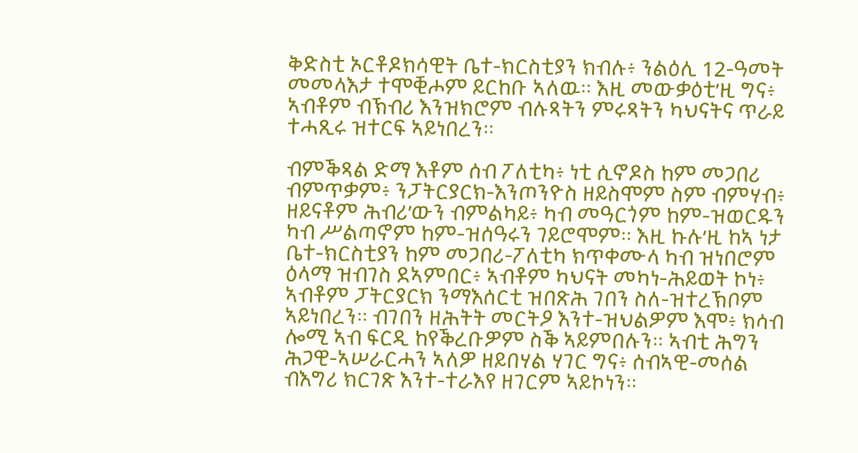ቅድስቲ ኦርቶዶክሳዊት ቤተ-ክርስቲያን ክብሉ፥ ንልዕሊ 12-ዓመት መመላእታ ተሞቒሖም ይርከቡ ኣለዉ። እዚ መውቃዕቲ’ዚ ግና፥ ኣብቶም ብኽብሪ እንዝክሮም ብሉጻትን ምሩጻትን ካህናትና ጥራይ ተሓጺሩ ዝተርፍ ኣይነበረን።

ብምቕጻል ድማ እቶም ሰብ ፖለቲካ፥ ነቲ ሲኖዶስ ከም መጋበሪ ብምጥቃም፥ ንፓትርያርክ-እንጦንዮስ ዘይስሞም ስም ብምሃብ፥ ዘይናቶም ሕብሪ’ውን ብምልካይ፥ ካብ መዓርጎም ከም-ዝወርዱን ካብ ሥልጣኖም ከም-ዝሰዓሩን ገይሮሞም። እዚ ኩሉ’ዚ ከኣ ነታ ቤተ-ክርስቲያን ከም መጋበሪ-ፖለቲካ ክጥቀሙላ ካብ ዝነበሮም ዕላማ ዝብገስ ደኣምበር፥ ኣብቶም ካህናት መካነ-ሕይወት ኮነ፥ ኣብቶም ፓትርያርክ ንማእሰርቲ ዝበጽሕ ገበን ስለ-ዝተረኽቦም ኣይነበረን። ብገበን ዘሕትት መርትዖ እንተ-ዝህልዎም እሞ፥ ክሳብ ሎሚ ኣብ ፍርዲ ከየቕረቡዎም ስቕ ኣይምበሉን። ኣብቲ ሕግን ሕጋዊ-ኣሠራርሓን ኣለዎ ዘይበሃል ሃገር ግና፥ ሰብኣዊ-መሰል ብእግሪ ክርገጽ እንተ-ተራእየ ዘገርም ኣይኮነን።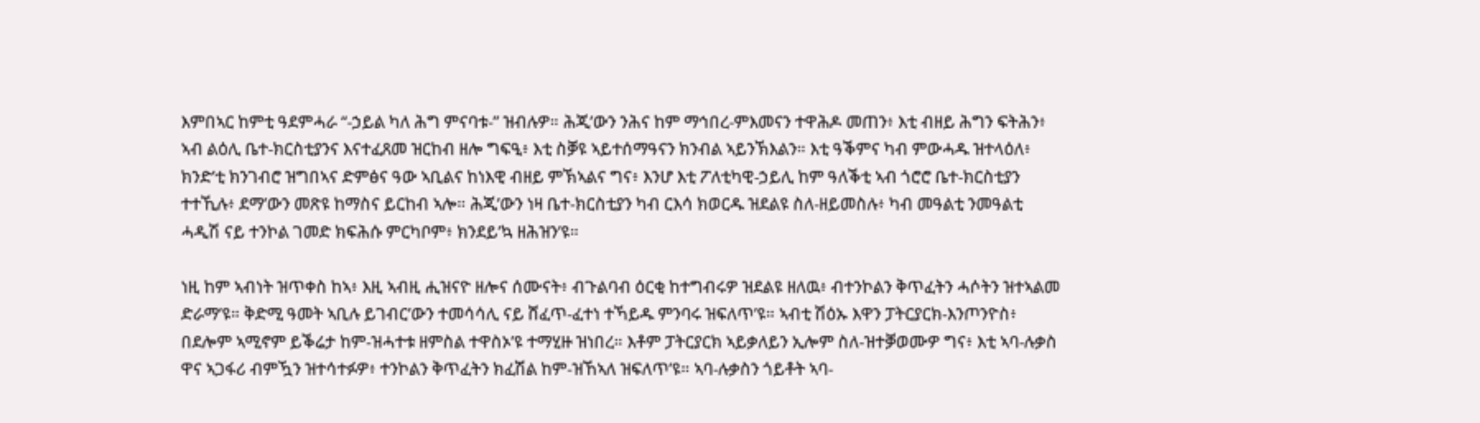እምበኣር ከምቲ ዓደምሓራ “-ኃይል ካለ ሕግ ምናባቱ-” ዝብሉዎ። ሕጂ’ውን ንሕና ከም ማኅበረ-ምእመናን ተዋሕዶ መጠን፥ እቲ ብዘይ ሕግን ፍትሕን፥ ኣብ ልዕሊ ቤተ-ክርስቲያንና እናተፈጸመ ዝርከብ ዘሎ ግፍዒ፥ እቲ ስቓዩ ኣይተሰማዓናን ክንብል ኣይንኽእልን። እቲ ዓቕምና ካብ ምውሓዱ ዝተላዕለ፥ ክንድ’ቲ ክንገብሮ ዝግበኣና ድምፅና ዓው ኣቢልና ከነእዊ ብዘይ ምኽኣልና ግና፥ እንሆ እቲ ፖለቲካዊ-ኃይሊ ከም ዓለቕቲ ኣብ ጎሮሮ ቤተ-ክርስቲያን ተተኺሉ፥ ደማ’ውን መጽዩ ከማስና ይርከብ ኣሎ። ሕጂ’ውን ነዛ ቤተ-ክርስቲያን ካብ ርእሳ ክወርዱ ዝደልዩ ስለ-ዘይመስሉ፥ ካብ መዓልቲ ንመዓልቲ ሓዲሽ ናይ ተንኮል ገመድ ክፍሕሱ ምርካቦም፥ ክንደይ’ኳ ዘሕዝን’ዩ።

ነዚ ከም ኣብነት ዝጥቀስ ከኣ፥ እዚ ኣብዚ ሒዝናዮ ዘሎና ሰሙናት፥ ብጉልባብ ዕርቂ ከተግብሩዎ ዝደልዩ ዘለዉ፥ ብተንኮልን ቅጥፈትን ሓሶትን ዝተኣልመ ድራማ’ዩ። ቅድሚ ዓመት ኣቢሉ ይገብር’ውን ተመሳሳሊ ናይ ሸፈጥ-ፈተነ ተኻይዱ ምንባሩ ዝፍለጥ’ዩ። ኣብቲ ሽዕኡ እዋን ፓትርያርክ-እንጦንዮስ፥ በደሎም ኣሚኖም ይቕሬታ ከም-ዝሓተቱ ዘምስል ተዋስኦ’ዩ ተማሂዙ ዝነበረ። እቶም ፓትርያርክ ኣይቃለይን ኢሎም ስለ-ዝተቓወሙዎ ግና፥ እቲ ኣባ-ሉቃስ ዋና ኣጋፋሪ ብምዃን ዝተሳተፉዎ፥ ተንኮልን ቅጥፈትን ክፈሽል ከም-ዝኸኣለ ዝፍለጥ’ዩ። ኣባ-ሉቃስን ጎይቶት ኣባ-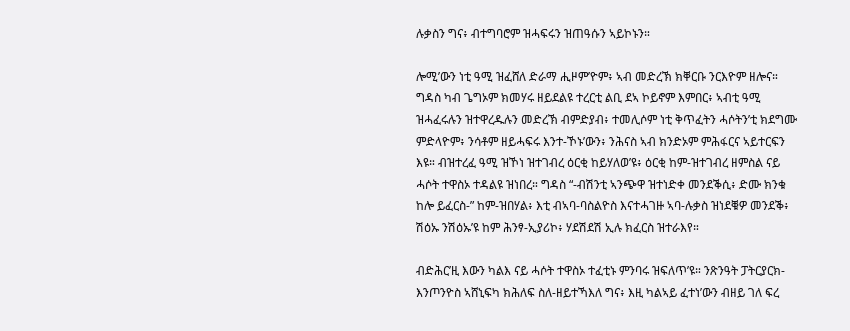ሉቃስን ግና፥ ብተግባሮም ዝሓፍሩን ዝጠዓሱን ኣይኮኑን።

ሎሚ’ውን ነቲ ዓሚ ዝፈሸለ ድራማ ሒዞም’ዮም፥ ኣብ መድረኽ ክቐርቡ ንርእዮም ዘሎና። ግዳስ ካብ ጌግኦም ክመሃሩ ዘይደልዩ ተረርቲ ልቢ ደኣ ኮይኖም እምበር፥ ኣብቲ ዓሚ ዝሓፈሩሉን ዝተዋረዱሉን መድረኽ ብምድያብ፥ ተመሊሶም ነቲ ቅጥፈትን ሓሶትን’ቲ ክደግሙ ምድላዮም፥ ንሳቶም ዘይሓፍሩ እንተ-ኾኑ’ውን፥ ንሕናስ ኣብ ክንድኦም ምሕፋርና ኣይተርፍን እዩ። ብዝተረፈ ዓሚ ዝኾነ ዝተገብረ ዕርቂ ከይሃለወ’ዩ፥ ዕርቂ ከም-ዝተገብረ ዘምስል ናይ ሓሶት ተዋስኦ ተዳልዩ ዝነበረ። ግዳስ “-ብሽንቲ ኣንጭዋ ዝተነድቀ መንደቕሲ፥ ድሙ ክንቁ ከሎ ይፈርስ-” ከም-ዝበሃል፥ እቲ ብኣባ-ባስልዮስ እናተሓገዙ ኣባ-ሉቃስ ዝነደቑዎ መንደቕ፥ ሽዕኡ ንሽዕኡ’ዩ ከም ሕንፃ-ኢያሪኮ፥ ሃደሽደሽ ኢሉ ክፈርስ ዝተራእየ።

ብድሕር’ዚ እውን ካልእ ናይ ሓሶት ተዋስኦ ተፈቲኑ ምንባሩ ዝፍለጥ’ዩ። ንጽንዓት ፓትርያርክ-እንጦንዮስ ኣሸኒፍካ ክሕለፍ ስለ-ዘይተኻእለ ግና፥ እዚ ካልኣይ ፈተነ’ውን ብዘይ ገለ ፍረ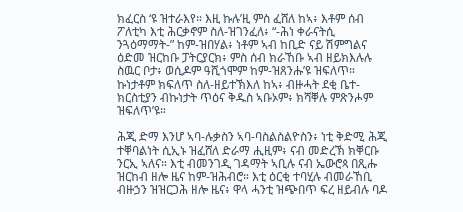ክፈርስ ‘ዩ ዝተራእየ። እዚ ኩሉ’ዚ ምስ ፈሸለ ከኣ፥ እቶም ሰብ ፖለቲካ እቲ ሕርቃኖም ስለ-ዝገንፈለ፥ “-ሕነ ቀራናትሲ ንጓዕማማት-” ከም-ዝበሃል፥ ነቶም ኣብ ከቢድ ናይ ሽምግልና ዕድመ ዝርከቡ ፓትርያርክ፥ ምስ ሰብ ክራኸቡ ኣብ ዘይክእሉሉ ስዉር ቦታ፥ ወሲዶም ዓሺጎሞም ከም-ዝጸንሑ’ዩ ዝፍለጥ። ኩነታቶም ክፍለጥ ስለ-ዘይተኽእለ ከኣ፥ ብዙሓት ደቂ ቤተ-ክርስቲያን ብኩነታት ጥዕና ቅዱስ ኣቡኦም፥ ክሻቐሉ ምጽንሖም ዝፍለጥ’ዩ።

ሕጂ ድማ እንሆ ኣባ-ሉቃስን ኣባ-ባስልስልዮስን፥ ነቲ ቅድሚ ሕጂ ተቐባልነት ሲኢኑ ዝፈሸለ ድራማ ሒዚም፥ ናብ መድረኽ ክቐርቡ ንርኢ ኣለና። እቲ ብመንገዲ ገዳማት ኣቢሉ ናብ ኤውሮጳ በጺሑ ዝርከብ ዘሎ ዜና ከም-ዝሕብሮ። እቲ ዕርቂ ተባሂሉ ብመራኸቢ ብዙኃን ዝዝርጋሕ ዘሎ ዜና፥ ዋላ ሓንቲ ዝጭበጥ ፍረ ዘይብሉ ባዶ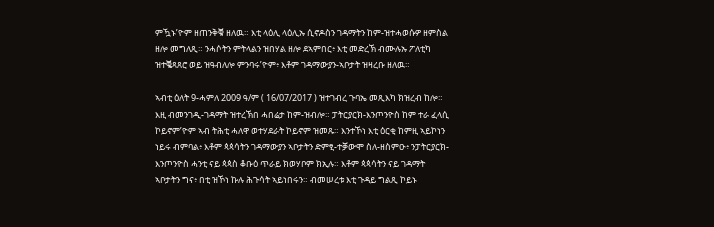ምዃኑ’ዮም ዘጠንቅቑ ዘለዉ። እቲ ላዕሊ ላዕሊኡ ሲኖዶስን ገዳማትን ከም-ዝተሓወሱዎ ዘምስል ዘሎ መግለጺ። ንሓሶትን ምትላልን ዝበሃል ዘሎ ደኣምበር፥ እቲ መድረኽ ብሙሉኡ ፖለቲካ ዝተቘጻጸሮ ወይ ዝዓብለሎ ምንባሩ’ዮም፥ እቶም ገዳማውያን-ኣቦታት ዝዛረቡ ዘለዉ።

ኣብቲ ዕለት 9-ሓምለ 2009 ዓ/ም ( 16/07/2017 ) ዝተገብረ ጉባኤ መጺእካ ክዝረብ ከሎ። እዚ ብመንገዲ-ገዳማት ዝተረኽበ ሓበሬታ ከም-ዝብሎ። ፓትርያርክ-እንጦንዮስ ከም ተራ ፈላሲ ኮይኖም’ዮም ኣብ ትሕቲ ሓለዋ ወተሃደራት ኮይኖም ዝመጹ። እንተኾነ እቲ ዕርቂ ከምዚ ኣይኮነን ነይሩ ብምባል፥ እቶም ጳጳሳትን ገዳማውያን ኣቦታትን ድምፂ-ተቓውሞ ስለ-ዘስምዑ፥ ንፓትርያርክ-እንጦንዮስ ሓንቲ ናይ ጳጳስ ቆቡዕ ጥራይ ክወሃቦም ክኢሉ። እቶም ጳጳሳትን ናይ ገዳማት ኣቦታትን ግና፥ በቲ ዝኾነ ኩሉ ሕጉሳት ኣይነበሩን። ብመሠረቱ እቲ ጉዳይ ግልጺ ኮይኑ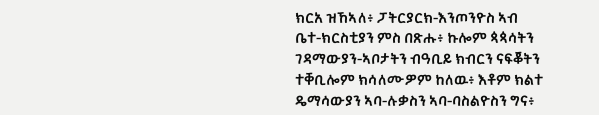ክርአ ዝኸኣለ፥ ፓትርያርክ-እንጦንዮስ ኣብ ቤተ-ክርስቲያን ምስ በጽሑ፥ ኩሎም ጳጳሳትን ገዳማውያን-ኣቦታትን ብዓቢይ ክብርን ናፍቖትን ተቐቢሎም ክሳለሙዎም ከለዉ፥ እቶም ክልተ ዴማሳውያን ኣባ-ሉቃስን ኣባ-ባስልዮስን ግና፥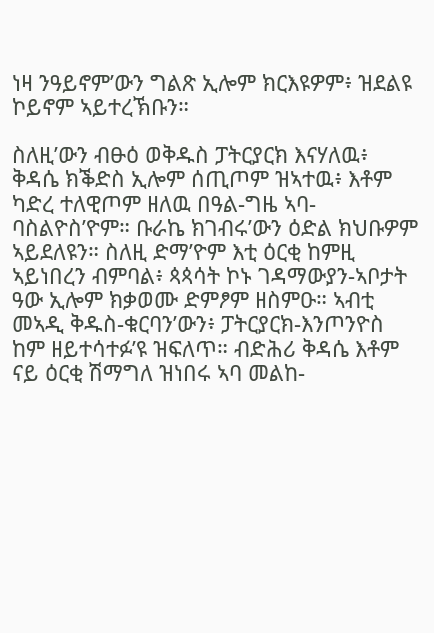ነዛ ንዓይኖም’ውን ግልጽ ኢሎም ክርእዩዎም፥ ዝደልዩ ኮይኖም ኣይተረኽቡን።

ስለዚ’ውን ብፁዕ ወቅዱስ ፓትርያርክ እናሃለዉ፥ ቅዳሴ ክቕድስ ኢሎም ሰጢጦም ዝኣተዉ፥ እቶም ካድረ ተለዊጦም ዘለዉ በዓል-ግዜ ኣባ-ባስልዮስ’ዮም። ቡራኬ ክገብሩ’ውን ዕድል ክህቡዎም ኣይደለዩን። ስለዚ ድማ’ዮም እቲ ዕርቂ ከምዚ ኣይነበረን ብምባል፥ ጳጳሳት ኮኑ ገዳማውያን-ኣቦታት ዓው ኢሎም ክቃወሙ ድምፆም ዘስምዑ። ኣብቲ መኣዲ ቅዱስ-ቁርባን’ውን፥ ፓትርያርክ-እንጦንዮስ ከም ዘይተሳተፉ’ዩ ዝፍለጥ። ብድሕሪ ቅዳሴ እቶም ናይ ዕርቂ ሽማግለ ዝነበሩ ኣባ መልከ-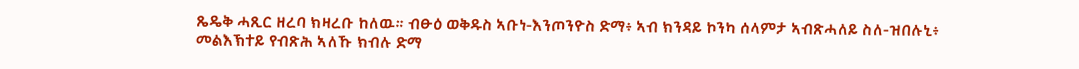ጼዴቅ ሓጺር ዘረባ ክዛረቡ ከለዉ። ብፁዕ ወቅዱስ ኣቡነ-እንጦንዮስ ድማ፥ ኣብ ክንዳይ ኮንካ ሰላምታ ኣብጽሓለይ ስለ-ዝበሉኒ፥ መልእኽተይ የብጽሕ ኣለኹ ክብሉ ድማ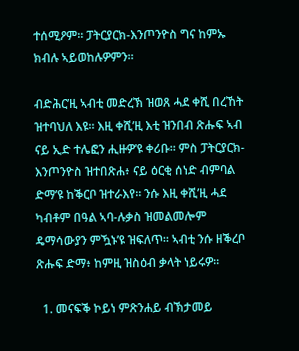ተሰሚዖም። ፓትርያርክ-እንጦንዮስ ግና ከምኡ ክብሉ ኣይወከሉዎምን።

ብድሕር’ዚ ኣብቲ መድረኽ ዝወጸ ሓደ ቀሺ በረኸት ዝተባህለ እዩ። እዚ ቀሺ’ዚ እቲ ዝንበብ ጽሑፍ ኣብ ናይ ኢድ ተሌፎን ሒዙዎ’ዩ ቀሪቡ። ምስ ፓትርያርክ-እንጦንዮስ ዝተበጽሐ፥ ናይ ዕርቂ ሰነድ ብምባል ድማ’ዩ ከቕርቦ ዝተራእየ። ንሱ እዚ ቀሺ’ዚ ሓደ ካብቶም በዓል ኣባ-ሉቃስ ዝመልመሎም ዴማሳውያን ምዃኑ’ዩ ዝፍለጥ። ኣብቲ ንሱ ዘቕረቦ ጽሑፍ ድማ፥ ከምዚ ዝስዕብ ቃላት ነይሩዎ።

  1. መናፍቕ ኮይነ ምጽንሐይ ብኽታመይ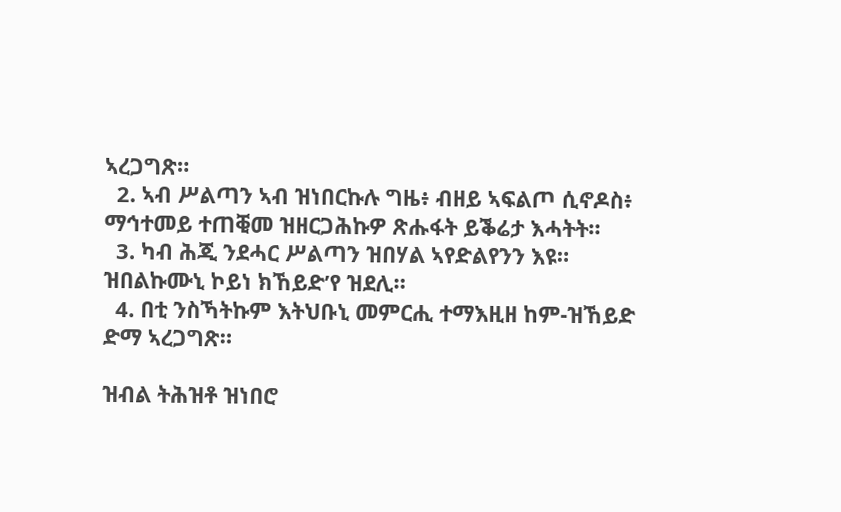ኣረጋግጽ።
  2. ኣብ ሥልጣን ኣብ ዝነበርኩሉ ግዜ፥ ብዘይ ኣፍልጦ ሲኖዶስ፥ ማኅተመይ ተጠቒመ ዝዘርጋሕኩዎ ጽሑፋት ይቕሬታ እሓትት።
  3. ካብ ሕጂ ንደሓር ሥልጣን ዝበሃል ኣየድልየንን እዩ። ዝበልኩሙኒ ኮይነ ክኸይድ’የ ዝደሊ።
  4. በቲ ንስኻትኩም እትህቡኒ መምርሒ ተማእዚዘ ከም-ዝኸይድ ድማ ኣረጋግጽ።

ዝብል ትሕዝቶ ዝነበሮ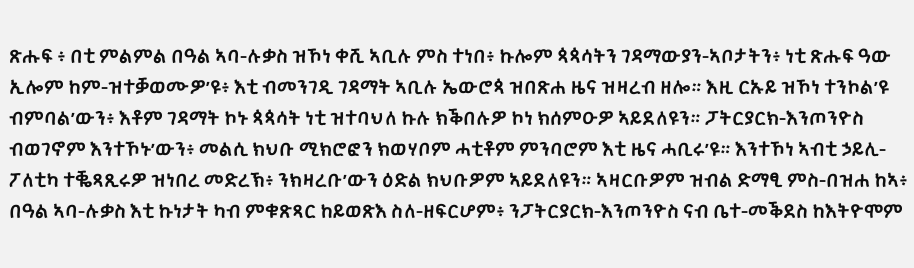ጽሑፍ ፥ በቲ ምልምል በዓል ኣባ-ሉቃስ ዝኾነ ቀሺ ኣቢሉ ምስ ተነበ፥ ኩሎም ጳጳሳትን ገዳማውያን-ኣቦታትን፥ ነቲ ጽሑፍ ዓው ኢሎም ከም-ዝተቓወሙዎ’ዩ፥ እቲ ብመንገዲ ገዳማት ኣቢሉ ኤውሮጳ ዝበጽሐ ዜና ዝዛረብ ዘሎ። እዚ ርኡይ ዝኾነ ተንኮል’ዩ ብምባል’ውን፥ እቶም ገዳማት ኮኑ ጳጳሳት ነቲ ዝተባህለ ኩሉ ክቕበሉዎ ኮነ ክሰምዑዎ ኣይደለዩን። ፓትርያርክ-እንጦንዮስ ብወገኖም እንተኾኑ’ውን፥ መልሲ ክህቡ ሚክሮፎን ክወሃቦም ሓቲቶም ምንባሮም እቲ ዜና ሓቢሩ’ዩ። እንተኾነ ኣብቲ ኃይሊ-ፖለቲካ ተቘጻጺሩዎ ዝነበረ መድረኽ፥ ንክዛረቡ’ውን ዕድል ክህቡዎም ኣይደለዩን። ኣዛርቡዎም ዝብል ድማፂ ምስ-በዝሐ ከኣ፥ በዓል ኣባ-ሉቃስ እቲ ኩነታት ካብ ምቁጽጻር ከይወጽእ ስለ-ዘፍርሆም፥ ንፓትርያርክ-እንጦንዮስ ናብ ቤተ-መቕደስ ከእትዮሞም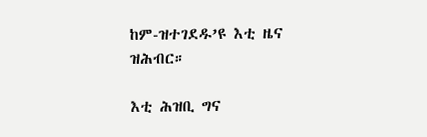ከም-ዝተገደዱ’ዩ እቲ ዜና ዝሕብር።

እቲ ሕዝቢ ግና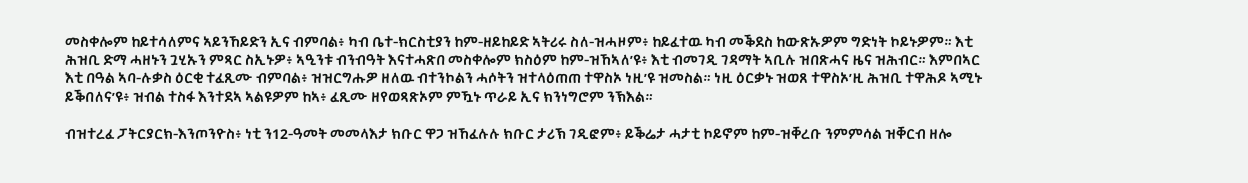መስቀሎም ከይተሳለምና ኣይንኸይድን ኢና ብምባል፥ ካብ ቤተ-ክርስቲያን ከም-ዘይከይድ ኣትሪሩ ስለ-ዝሓዞም፥ ከይፈተዉ ካብ መቕደስ ከውጽኡዎም ግድነት ኮይኑዎም። እቲ ሕዝቢ ድማ ሓዘኑን ጓሂኡን ምጻር ስኢኑዎ፥ ኣዒንቱ ብንብዓት እናተሓጽበ መስቀሎም ክስዕም ከም-ዝኸኣለ’ዩ፥ እቲ ብመገዲ ገዳማት ኣቢሉ ዝበጽሓና ዜና ዝሕብር። እምበኣር እቲ በዓል ኣባ-ሉቃስ ዕርቂ ተፈጺሙ ብምባል፥ ዝዝርግሑዎ ዘለዉ ብተንኮልን ሓሶትን ዝተላዕጠጠ ተዋስኦ ነዚ’ዩ ዝመስል። ነዚ ዕርቃኑ ዝወጸ ተዋስኦ’ዚ ሕዝቢ ተዋሕዶ ኣሚኑ ይቕበለና’ዩ፥ ዝብል ተስፋ እንተደኣ ኣልዩዎም ከኣ፥ ፈጺሙ ዘየወጻጽኦም ምዃኑ ጥራይ ኢና ክንነግሮም ንኽእል።

ብዝተረፈ ፓትርያርክ-እንጦንዮስ፥ ነቲ ን12-ዓመት መመላእታ ክቡር ዋጋ ዝኸፈሉሉ ክቡር ታሪኽ ገዲፎም፥ ይቕሬታ ሓታቲ ኮይኖም ከም-ዝቐረቡ ንምምሳል ዝቐርብ ዘሎ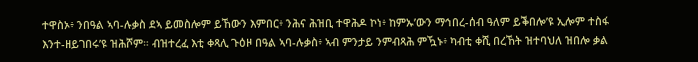ተዋስኦ፥ ንበዓል ኣባ-ሉቃስ ደኣ ይመስሎም ይኸውን እምበር፥ ንሕና ሕዝቢ ተዋሕዶ ኮነ፥ ከምኡ’ውን ማኅበረ-ሰብ ዓለም ይቕበሎ’ዩ ኢሎም ተስፋ እንተ-ዘይገበሩ’ዩ ዝሕሾም። ብዝተረፈ እቲ ቀጻሊ ጉዕዞ በዓል ኣባ-ሉቃስ፥ ኣብ ምንታይ ንምብጻሕ ምዃኑ፥ ካብቲ ቀሺ በረኸት ዝተባህለ ዝበሎ ቃል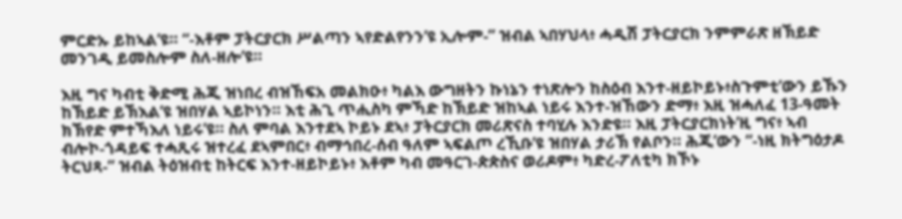ምርድኡ ይከኣል’ዩ። “-እቶም ፓትርያርክ ሥልጣን ኣየድልየንን’ዩ ኢሎም-” ዝብል ኣበሃህላ፥ ሓዲሽ ፓትርያርክ ንምምራጽ ዘኽይድ መንገዲ ይመስሎም ስለ-ዘሎ’ዩ።

እዚ ግና ካብቲ ቅድሚ ሕጂ ዝነበረ ብዝኸፍአ መልክዑ፥ ካልእ ውግዘትን ኩነኔን ተነጽሎን ከስዕብ እንተ-ዘይኮይኑ፥ስጉምቲ’ውን ይኹን ከኽይድ ይኽእል’ዩ ዝበሃል ኣይኮነን። እቲ ሕጊ ጥሒስካ ምኻድ ከኽይድ ዝከኣል ነይሩ እንተ-ዝኸውን ድማ፥ እዚ ዝሓለፈ 13-ዓመት ክኽየድ ምተኻእለ ነይሩ’ዩ። ስለ ምባል እንተደኣ ኮይኑ ደኣ፥ ፓትርያርክ መሪጽናስ ተባሂሉ እንድዩ። እዚ ፓትርያርክነት’ዚ ግና፥ ኣብ ብሎኮ-ጎዳይፍ ተሓጺሩ ዝተረፈ ደኣምበር፥ ብማኅበረ-ሰብ ዓለም ኣፍልጦ ረኺቡ’ዩ ዝበሃል ታሪኽ የልቦን። ሕጂ’ውን “-ነዚ ክትግዕታዶ ትርህጻ-” ዝብል ትዕዝብቲ ከትርፍ እንተ-ዘይኮይኑ፥ እቶም ካብ መዓርገ-ጵጵስና ወሪዶም፥ ካድረ-ፖለቲካ ክኾኑ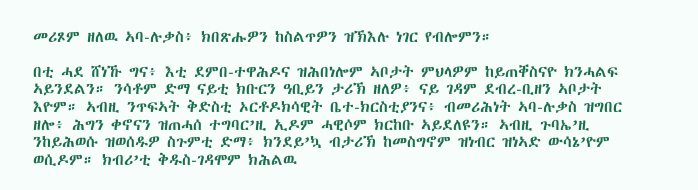መሪጾም ዘለዉ ኣባ-ሉቃስ፥ ክበጽሑዎን ከስልጥዎን ዝኽእሉ ነገር የብሎምን።

በቲ ሓደ ሸነኹ ግና፥ እቲ ደምበ-ተዋሕዶና ዝሕበነሎም ኣቦታት ምህላዎም ከይጠቐስናዮ ክንሓልፍ ኣይንደልን። ንሳቶም ድማ ናይቲ ክቡርን ዓቢይን ታሪኽ ዘለዎ፥ ናይ ገዳም ደብረ-ቢዘን ኣቦታት እዮም። ኣብዚ ንጥፍኣት ቅድስቲ ኦርቶዶክሳዊት ቤተ-ክርስቲያንና፥ ብመሪሕነት ኣባ-ሉቃስ ዝግበር ዘሎ፥ ሕግን ቀኖናን ዝጠሓሰ ተግባር’ዚ ኢዶም ሓዊሶም ክርከቡ ኣይደለዩን። ኣብዚ ጉባኤ’ዚ ንከይሕወሱ ዝወሰዱዎ ስጉምቲ ድማ፥ ክንደይ’ኳ ብታሪኽ ከመስግኖም ዝነብር ዝነኣድ ውሳኔ’ዮም ወሲዶም። ክብሪ’ቲ ቅዱስ-ገዳሞም ክሕልዉ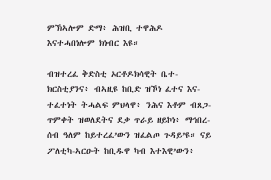ምኽኣሎም ድማ፥ ሕዝቢ ተዋሕዶ እናተሓበነሎም ክነብር እዩ።

ብዝተረፈ ቅድስቲ ኦርቶዶክሳዊት ቤተ-ክርስቲያንና፥ ብኣዚዩ ከቢድ ዝኾነ ፈተና እና-ተፈተነት ትሓልፍ ምህላዋ፥ ንሕና እቶም ብጸጋ-ጥምቀት ዝወለደትና ደቃ ጥራይ ዘይኮነ፥ ማኅበረ-ሰብ ዓለም ከይተረፈ’ውን ዝፈልጦ ጉዳይ’ዩ። ናይ ፖለቲካ-ኣርዑት ከቢዱዋ ካብ እተእዊ’ውን፥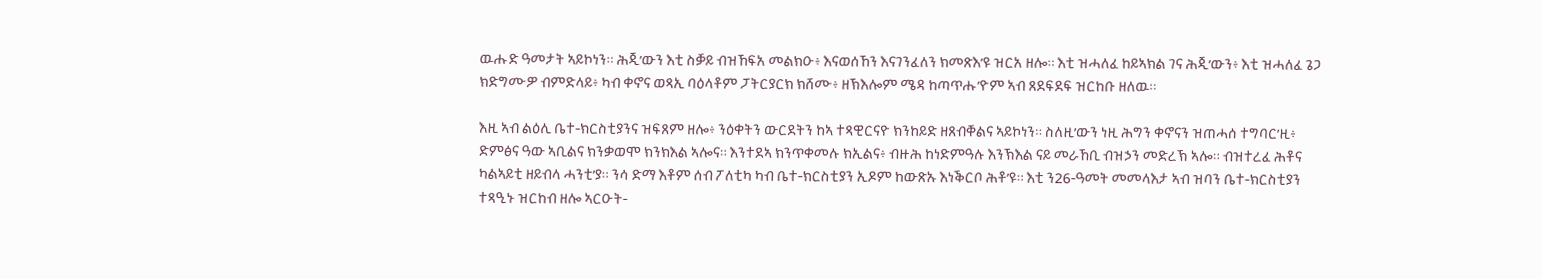ዉሑድ ዓመታት ኣይኮነን። ሕጂ’ውን እቲ ስቓይ ብዝኸፍአ መልክዑ፥ እናወሰኸን እናገንፈለን ክመጽእ’ዩ ዝርአ ዘሎ። እቲ ዝሓለፈ ከይኣክል ገና ሕጂ’ውን፥ እቲ ዝሓለፈ ጌጋ ክድግሙዎ ብምድላይ፥ ካብ ቀኖና ወጻኢ ባዕላቶም ፓትርያርክ ክሸሙ፥ ዘኽእሎም ሜዳ ከጣጥሑ’ዮም ኣብ ጸደፍደፍ ዝርከቡ ዘለዉ።

እዚ ኣብ ልዕሊ ቤተ-ክርስቲያንና ዝፍጸም ዘሎ፥ ንዕቀትን ውርደትን ከኣ ተጻዊርናዮ ክንከይድ ዘጸብቐልና ኣይኮነን። ስለዚ’ውን ነዚ ሕግን ቀኖናን ዝጠሓሰ ተግባር’ዚ፥ ድምፅና ዓው ኣቢልና ክንቃወሞ ክንክእል ኣሎና። እንተደኣ ክንጥቀመሉ ክኢልና፥ ብዙሕ ከነድምዓሉ እንኽእል ናይ መራኸቢ ብዝኃን መድረኽ ኣሎ። ብዝተረፈ ሕቶና ካልኣይቲ ዘይብላ ሓንቲ’ያ። ንሳ ድማ እቶም ሰብ ፖለቲካ ካብ ቤተ-ክርስቲያን ኢዶም ከውጽኡ እነቕርቦ ሕቶ’ዩ። እቲ ን26-ዓመት መመላእታ ኣብ ዝባን ቤተ-ክርስቲያን ተጻዒኑ ዝርከብ ዘሎ ኣርዑት-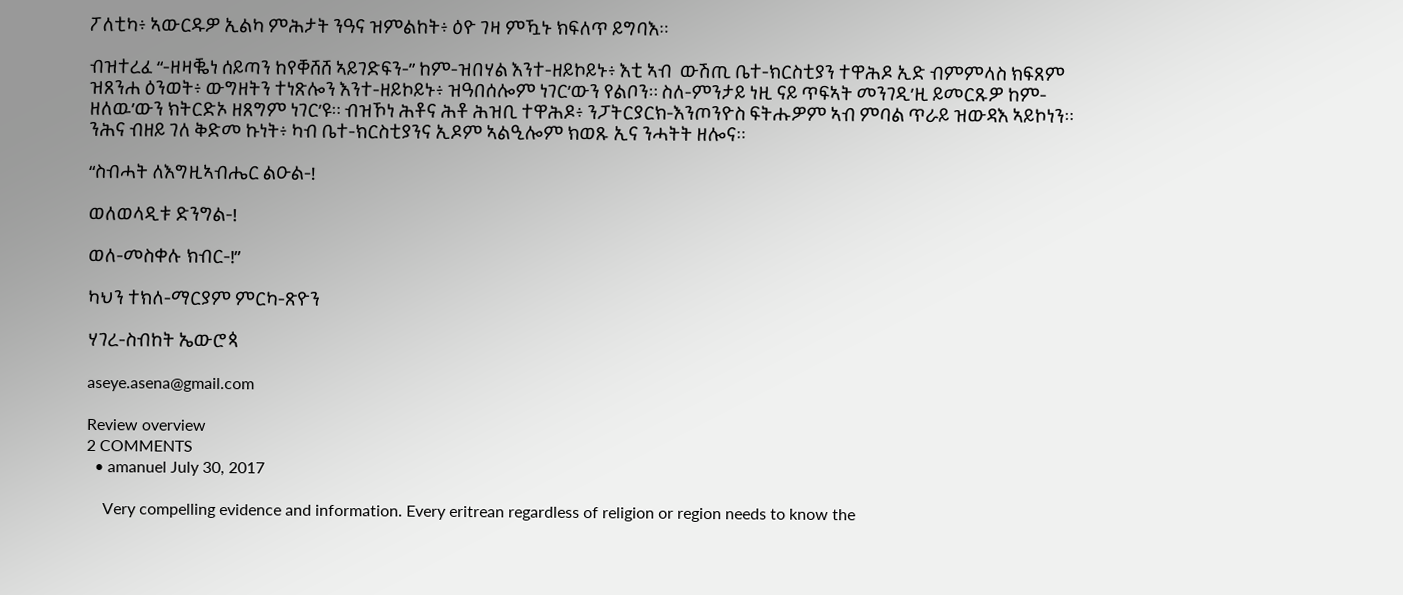ፖለቲካ፥ ኣውርዱዎ ኢልካ ምሕታት ንዓና ዝምልከት፥ ዕዮ ገዛ ምዃኑ ክፍለጥ ይግባእ።

ብዝተረፈ “-ዘዛቘነ ሰይጣን ከየቐሸሸ ኣይገድፍን-” ከም-ዝበሃል እንተ-ዘይኮይኑ፥ እቲ ኣብ  ውሽጢ ቤተ-ክርስቲያን ተዋሕዶ ኢድ ብምምላስ ክፍጸም ዝጸንሐ ዕንወት፥ ውግዘትን ተነጽሎን እንተ-ዘይኮይኑ፥ ዝዓበሰሎም ነገር’ውን የልቦን። ስለ-ምንታይ ነዚ ናይ ጥፍኣት መንገዲ’ዚ ይመርጹዎ ከም-ዘለዉ’ውን ክትርድኦ ዘጸግም ነገር’ዩ። ብዝኾነ ሕቶና ሕቶ ሕዝቢ ተዋሕዶ፥ ንፓትርያርክ-እንጦንዮስ ፍትሑዎም ኣብ ምባል ጥራይ ዝውዳእ ኣይኮነን። ንሕና ብዘይ ገለ ቅድመ ኩነት፥ ካብ ቤተ-ክርስቲያንና ኢዶም ኣልዒሎም ክወጹ ኢና ንሓትት ዘሎና።

“ስብሓት ለእግዚኣብሔር ልዑል-!

ወለወላዲቱ ድንግል-!

ወለ-መስቀሉ ክብር-!”

ካህን ተክለ-ማርያም ምርካ-ጽዮን

ሃገረ-ስብከት ኤውሮጳ

aseye.asena@gmail.com

Review overview
2 COMMENTS
  • amanuel July 30, 2017

    Very compelling evidence and information. Every eritrean regardless of religion or region needs to know the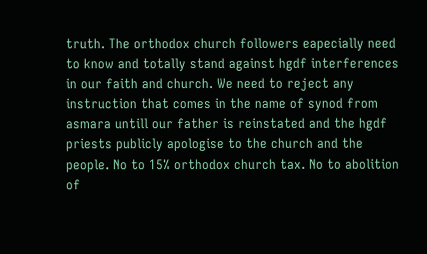truth. The orthodox church followers eapecially need to know and totally stand against hgdf interferences in our faith and church. We need to reject any instruction that comes in the name of synod from asmara untill our father is reinstated and the hgdf priests publicly apologise to the church and the people. No to 15% orthodox church tax. No to abolition of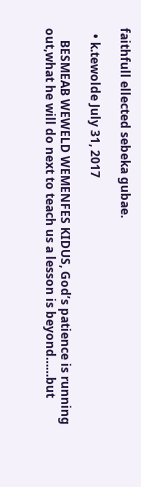faithfull ellected sebeka gubae.

  • k.tewolde July 31, 2017

    BESMEAB WEWELD WEMENFES KIDUS, God’s patience is running out,what he will do next to teach us a lesson is beyond……but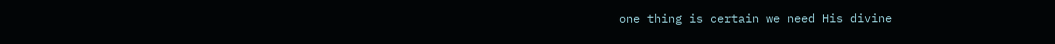one thing is certain we need His divine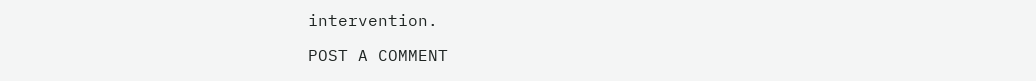intervention.

POST A COMMENT